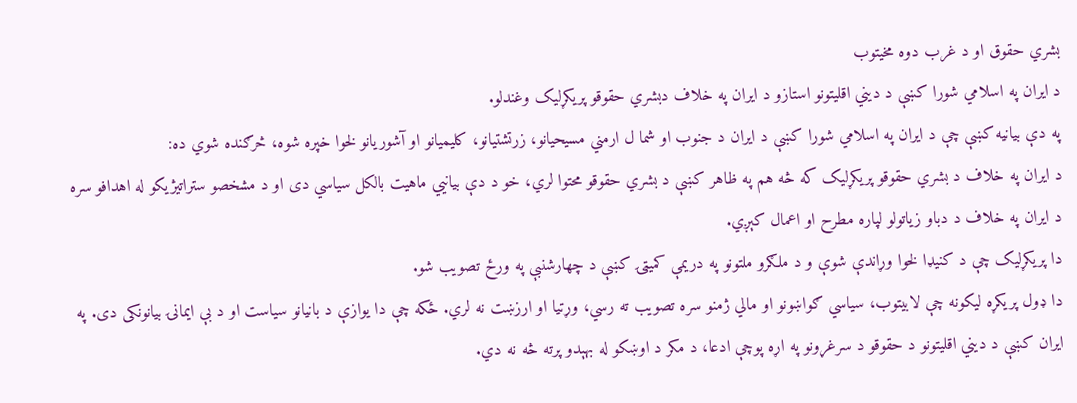بشري حقوق او د غرب دوه مخیتوب
د ایران په اسلامي شورا کښې د دیني اقلیتونو استازو د ایران په خلاف دبشري حقوقو پریکړلیک وغندلو.
په دې بیانیه کښې چې د ایران په اسلامي شورا کښې د ایران د جنوب او شما ل ارمني مسیحیانو، زرتشتیانو، کلیمیانو او آشوریانو لخوا خپره شوه، څرګنده شوي ده:
د ایران په خلاف د بشري حقوقو پریکړلیک که څه هم په ظاهر کښې د بشري حقوقو محتوا لري، خو د دې بیانیي ماهیت بالکل سیاسي دی او د مشخصو ستراتیژیکو له اهدافو سره د ایران په خلاف د دباو زیاتولو لپاره مطرح او اعمال کېږي.
دا پریکړلیک چې د کنیډا لخوا وړاندې شوې و د ملګرو ملتونو په دریمې کمیټۍ کښې د چهارشنبې په ورځ تصویب شو.
دا ډول پریکړه لیکونه چې لابیتوب، سیاسي ګواښونو او مالي ژمنو سره تصویب ته رسي، وړتیا او ارزښت نه لري. ځکه چې دا یوازې د بانیانو سیاست او د بې ایمانۍ بیانونکی دی. په ایران کښې د دیني اقلیتونو د حقوقو د سرغړونو په اړه پوچې ادعا، د مکر د اوښکو له بهېدو پرته څه نه دي.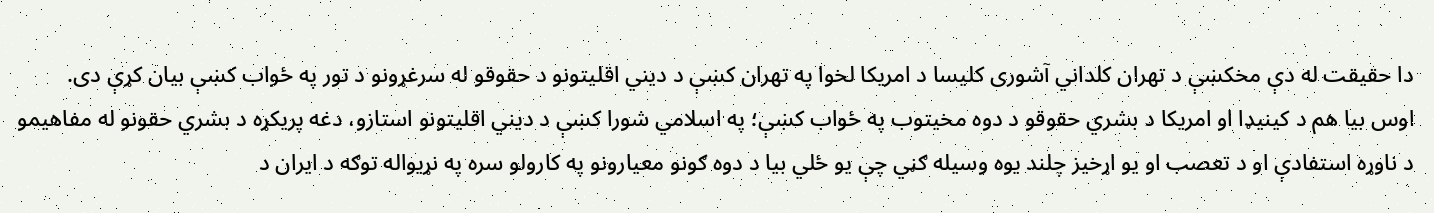دا حقیقت له دې مخکښې د تهران کلداني آشوری کلیسا د امریکا لخوا په تهران کښې د دیني اقلیتونو د حقوقو له سرغړونو د تور په ځواب کښې بیان کړې دی.
اوس بیا هم د کینیډا او امریکا د بشري حقوقو د دوه مخیتوب په ځواب کښې؛ په اسلامي شورا کښې د دیني اقلیتونو استازو، دغه پریکړه د بشري حقونو له مفاهیمو د ناوړه استفادې او د تعصب او یو اړخیز چلند یوه وسیله ګڼي چې یو ځلي بیا د دوه ګونو معیارونو په کارولو سره په نړیواله توګه د ایران د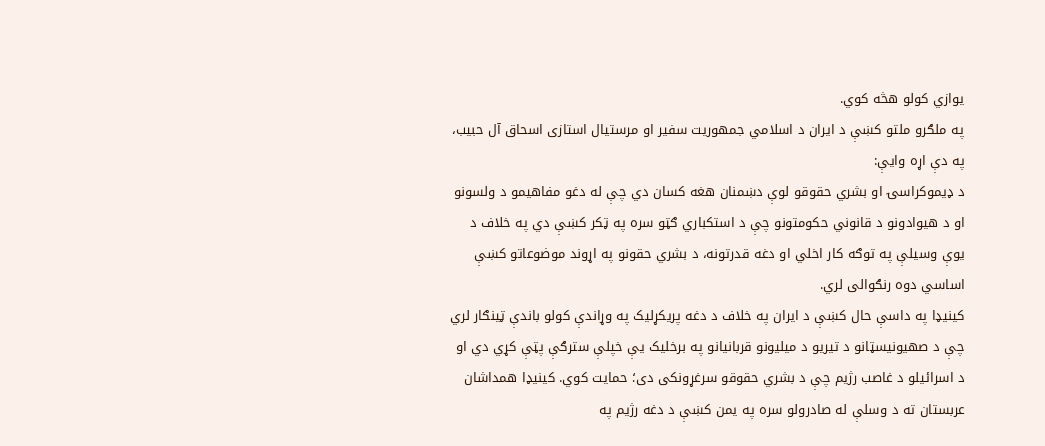یوازي کولو هڅه کوي.
په ملګرو ملتو کښې د ایران د اسلامي جمهوریت سفیر او مرستيال استازی اسحاق آل حبیب، په دې اړه وایې:
د ډیموکراسۍ او بشري حقوقو لوې دښمنان هغه کسان دي چې له دغو مفاهیمو د ولسونو او د هیوادونو د قانوني حکومتونو چې د استکباري ګټو سره په ټکر کښې دي په خلاف د یوې وسیلې په توګه کار اخلي او دغه قدرتونه، د بشري حقونو په اړوند موضوعاتو کښې اساسي دوه رنګوالی لري.
کینیډا په داسې حال کښې د ایران په خلاف د دغه پریکړلیک په وړاندې کولو باندې ټینګار لري چې د صهیونیسټانو د تیریو د میلیونو قربانیانو په برخلیک یې خپلې سترګې پټې کړي دي او د اسرائیلو د غاصب رژیم چې د بشري حقوقو سرغړونکی دی؛ حمایت کوي. کینیډا همداشان عربستان ته د وسلې له صادرولو سره په یمن کښې د دغه رژیم په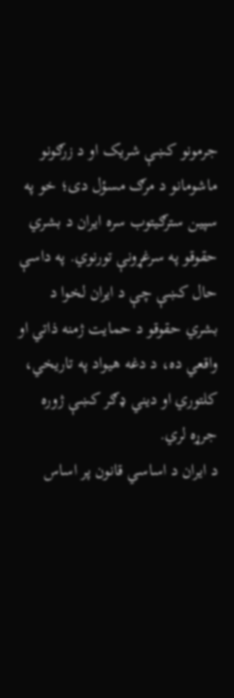جرمونو کښې شریک او د زرګونو ماشومانو د مرګ مسؤل دی؛ خو په سپین سترګیتوب سره ایران د بشري حقوقو په سرغړونې تورنوي. په داسې حال کښې چې د ایران لخوا د بشري حقوقو د حمایت ژمنه ذاتي او واقعي ده، د دغه هیواد په تاریخي، کلتوري او دیني ډګر کښې ژوره جرړه لري.
د ایران د اساسي قانون پر اساس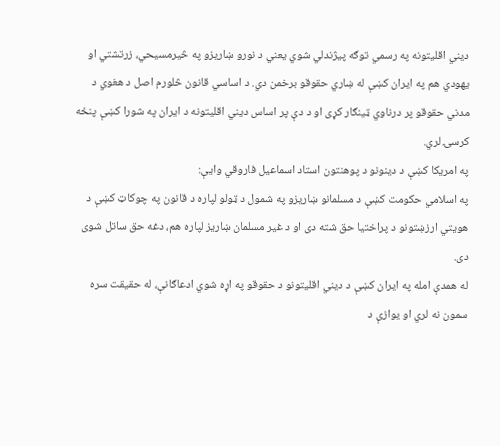دیني اقلیتونه په رسمي توګه پیژندلي شوي یعني د نورو ښاریزو په څیرمسیحي، زرتشتي او یهودي هم په ایران کښې له ښاري حقوقو برخمن دي. د اساسي قانون څلورم اصل د هغوي د مدني حقوقو پر درناوي ټینګار کړی او د دې پر اساس دیني اقلیتونه د ایران په شورا کښې پنځه کرسۍ لري.
په امریکا کښې د دینونو د پوهنتون استاد اسماعیل فاروقي وایې:
په اسلامي حکومت کښې د مسلمانو ښاریزو په شمول د ټولو لپاره د قانون په چوکاټ کښې د هویتي ارزښتونو د پراختیا حق شته دی او د غیر مسلمان ښاریز لپاره هم، دغه حق ساتل شوی دی.
له همدې امله په ایران کښې د دیني اقلیتونو د حقوقو په اړه شوي ادعاګانې، له حقیقت سره سمون نه لري او یوازې د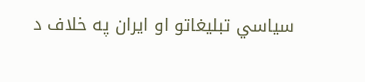سیاسي تبلیغاتو او ایران په خلاف د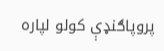پروپاګنډې کولو لپاره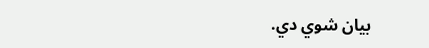بیان شوي دي.